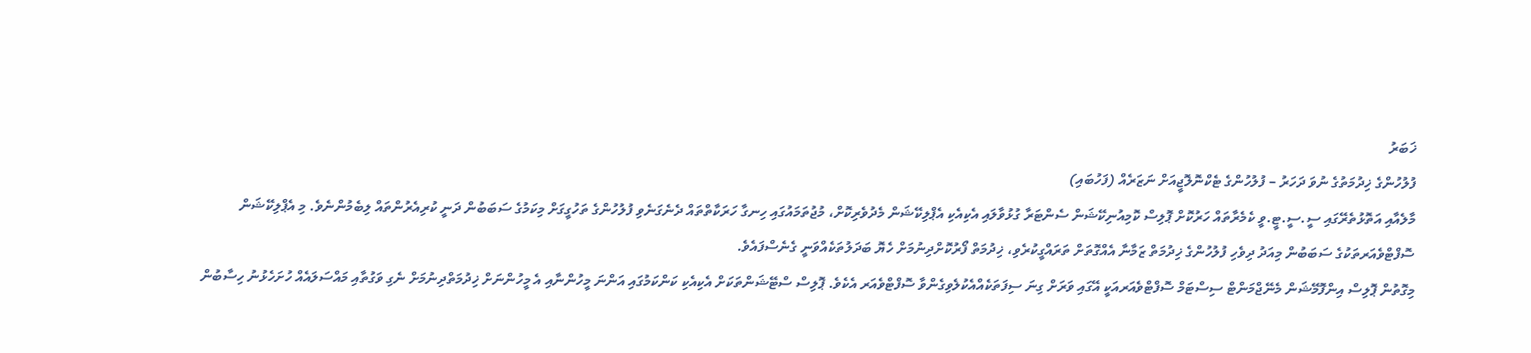ޚަބަރު
ފުލުހުންގެ ޚިދުމަތުގެ ނުވަ ދަހަރު – ފުލުހުންގެ ޓެކްނޮލޮޖީއަށް ނަޒަރެއް (ފަހުބައި)
މާލެއާއި އަތޮޅުތެރޭގައި ސީ.ސީ.ޓީ.ވީ ކެމެރާތައް ހަރުކޮށް ޕޮލިސް ކޮމިއުނިކޭޝަން ސެންޓަރާ ގުޅުވާލައި އެކިއެކި އެޕްލިކޭޝަން މެދުވެރިކޮށް، މުޖުތަމައުގައި ހިނގާ ހަރަކާތްތައް ދެނެގަނެވި ފުލުހުންގެ ތަހުގީގަށް މިކަމުގެ ސަބަބުން ދަނީ ކުރިއެރުންތައް ލިބެމުންނެވެ. މި އެޕްލިކޭޝަން ސޮފްޓްވެއަރތަކުގެ ސަބަބުން މިއަދު ދިވެހި ފުލުހުންގެ ޚިދުމަތް ޒަމާނާ އެއްގޮތަށް ތަރައްގީކުރެވި، ޚިދުމަތް ފޯރުކޮށްދިނުމަށް ހެޔޮ ބަދަލުތަކެއްވަނީ ގެނެސްފައެވެ.
މިގޮތުން ޕޮލިސް އިންފޮމޭޝަން މެނޭޖްމަންޓް ސިސްޓަމް ސޮފްޓްވެއަރއަކީ އޭގައި ވަރަށް ގިނަ ސިފަތަކެއްއެކުލެވިގެންވާ ސޮފްޓްވެއަރ އެކެވެ. ޕޮލިސް ސްޓޭޝަންތަކަށް އެކިއެކި ކަންކަމުގައި އަންނަ މީހުންނާއި އެ މީހުންނަށް ޚިދުމަތްދިނުމަށް ނެގި ވަގުތާއި މައްސަލައެއް ހުށަހެޅުނު ހިސާބުން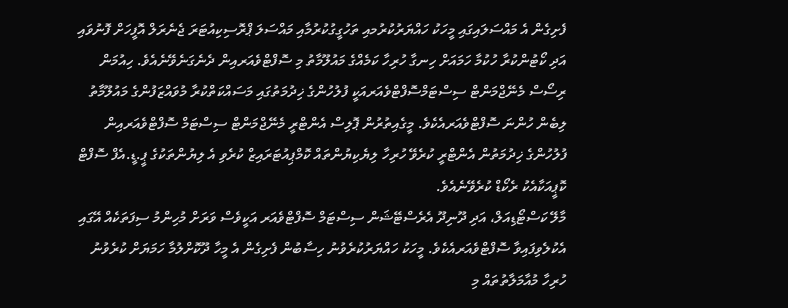ފެށިގެން އެ މައްސަލައިގައި މީހަކު ހައްޔަރުކުރުމއި ތަހުގީގުކުރުމާއި މައްސަލަ ޕްރޮސިކިއުޓަރަ ޖެނެރަލް އޮފީހަށް ފޮނުވައި އަދި ކޯޓުންކުރާ ހުކުމާ ހަމައަށް ހިނގާ ހުރިހާ ކަމެއްގެ މައުލޫމާތު މި ސޮފްޓްވެއަރއިން ދެނެގަނެވޭނެއެވެ. ހިއުމަން ރިސޯސް މެނޭޖްމަންޓް ސިސްޓަމްސޮފްޓްވެއަރއަކީ ފުލުހުންގެ ޚިދުމަތުގައި މަސައްކަތްކުރާ މުވައްޒަފުންގެ މައުލޫމާތު ލިބެން ހުންނަ ސޮފްޓްވެއަރއެކެވެ. މީގެއިތުރުން ޕޮލިސް އެންޓްރީ މެނޭޖްމަންޓް ސިސްޓަމް ސޮފްޓްވެއަރއިން ފުލުހުންގެ ޚިދުމަތުން އެންޓްރީ ކުރެވޭ ހުރިހާ ލިޔެކިޔުންތައް ކޮމްޕިއުޓަރައިޒް ކުރެވި އެ ލިޔުންތަކުގެ ޕީ.ޑީ.އެފް ސޮފްޓް ކޮޕީއަކާއެކު ރެކޯޑް ކުރެވޭނެއެވެ.
މާލޭ ކަސްޓޯޑިއަލް، އަދި ދޫނިދޫ އެރެސްޓޭޝަން ސިސްޓަމް ސޮފްޓްވެއަރ އަކީވެސް ވަރަށް މުހިންމު ސިފަތަކެއް އޭގައި އެކުލެވިފައިވާ ސޮފްޓްވެއަރއެކެވެ. މީހަކު ހައްޔަރުކުރެވުނު ހިސާބުން ފެށިގެން އެ މީހާ ދޫކޮށްލުމާ ހަމަޔަށް ކުރެވުނު ހުރިހާ މުއާމަލާތުތައް މި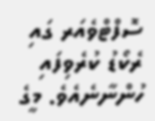ސޮފްޓްވެއަރ ގައި ރެކޯޑު ކުރެވިފައި ހުންނާނެއެވެ. މީގެ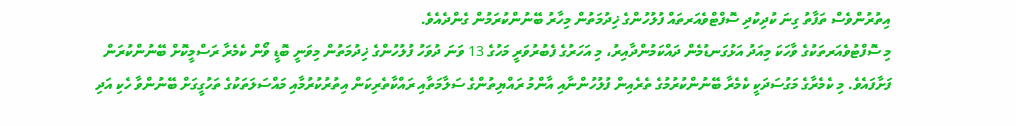އިތުރުންވެސް ތަފާތު ގިނަ ކުދިކުދި ސޮފްޓްވެއަރތައް ފުލުހުންގެ ޚިދުމަތުން މިހާރު ބޭނުންކުރަމުން ގެންދެއެވެ.
މި ސޮފްޓުވެއަރތަކުގެ ވާހަކަ މިއަދު އަޅުގަނޑުމެން ދައްކަމުންދާއިރު، މި އަހަރުގެ ފެބުރުވަރީ މަހުގެ 13 ވަނަ ދުވަހު ފުލުހުންގެ ޚިދުމަތުން މިވަނީ ބޮޑީ ވޯން ކެމެރާ ރަސްމީކޮށް ބޭނުންކުރަން ފަށާފައެވެ. މި ކެމެރާގެ މަގުސަދަކީ ކެމެރާ ބޭނުންކުރުމުގެ ތެރެއިން ފުލުހުންނާއި އާންމު ރައްޔިތުންގެ ސަލާމަތާއި ރައްކާތެރިކަން އިތުރުކުރުމާއި މައްސަލަތަކުގެ ތަހުގީގަށް ބޭނުންވާ ހެކި އަދި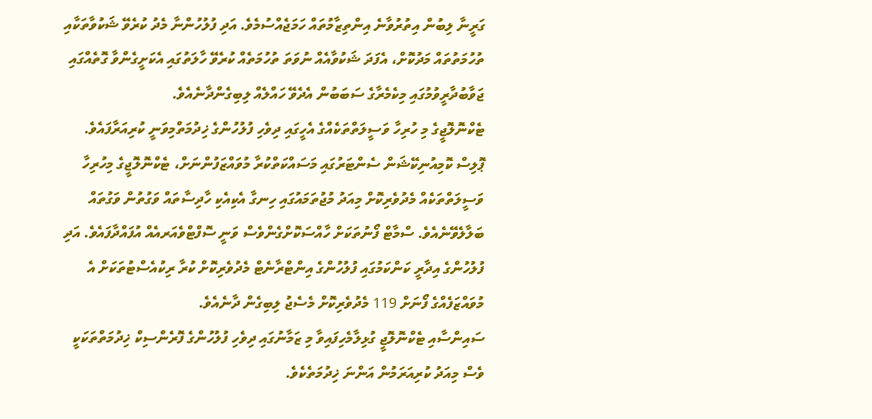ގަރީނާ ލިބުން އިތުރުވާނެ އިންތިޒާމުތައް ހަމަޖެއްސުމެވެ. އަދި ފުލުހުންނާ މެދު ކުރެވޭ ޝަކުވާތަކާއި ތުހުމަތުތައް މަދުކޮށް، އެފަދަ ޝަކުވާއެއް ނުވަތަ ތުހުމަތެއް ކުރެވޭ ހާލަތުގައި އެކަށީގެންވާ ގޮތެއްގައި ޖަވާބުދާރީވުމުގައި މިކެމެރާގެ ސަބަބުން އެދެވޭ ހައްލެއް ލިބިގެންދާނެއެވެ.
ޓެކްނޮލޮޖީގެ މި ހުރިހާ ވަސީލަތްތަކެއްގެ އެހީގައި ދިވެހި ފުލުހުންގެ ޚިދުމަތްމިވަނީ ކުރިއަރާފައެވެ. ޕޮލިސް ކޮމިއުނިކޭޝަން ސެންޓަރުގައި މަސައްކަތްކުރާ މުވައްޒަފުންނަށް، ޓެކްނޮލޮޖީގެ މިހުރިހާ ވަސީލަތްތަކެއް މެދުވެރިކޮށް މިއަދު މުޖުތަމައުގައި ހިނގާ އެކިއެކި ހާދިސާތައް ވަގުތުން ވަގުތައް ބަލާލެވޭނެއެވެ. ސްމާޓް ފޯނުތަކަށް ހާއްސަކޮށްގެންވެސް ވަނީ ސޮފްޓްވެއަރއެއް އުފައްދާފައެވެ. އަދި ފުލުހުންގެ އިދާރީ ކަންކަމުގައި ފުލުހުންގެ އިންޓްރާނެޓް މެދުވެރިކޮށް ކުރާ ރިކުއެސްޓުތަކަށް އެ މުވައްޒަފެއްގެ ފޯނަށް 119 މެދުވެރިކޮށް މެސެޖު ލިބިގެން ދާނެއެވެ.
ސައިންސާއި ޓެކްނޮލޮޖީ ގުޅިލާމެހިފައިވާ މި ޒަމާނުގައި ދިވެހި ފުލުހުންގެ ފޮރެންސިކް ޚިދުމަތްތަކަކީ ވެސް މިއަދު ކުރިއަރަމުން އަންނަ ޚިދުމަތެކެވެ.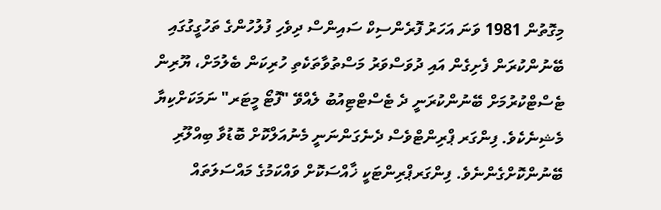މިގޮތުން 1981 ވަނަ އަހަރު ފޮރެންސިކް ސައިންސް ދިވެހި ފުލުހުންގެ ތަހުގީގުގައި ބޭނުންކުރަން ފެށިގެން އައި ދުވަސްވަރު މަސްތުވާތަކެތި ހުރިކަން ބެލުމަށް، ޔޫރިން ޓެސްޓްކުރުމަށް ބޭނުންކުރަނީ ދެ ޓެސްޓްޓިއުބު ލެއްވޭ "ފޮޓޯ މީޓަރ" ނަމަކަށްކިޔާ މެޝިނެކެވެ. ފިންގަރ ޕްރިންޓްވެސް ދެނެގަންނަނީ މެނުއަލްކޮށް ބޮޑުވާ ބިއްލޫރި ބޭނުންކޮށްގެންނެވެ. ފިންގަރޕްރިންޓަކީ ޚާއްސަކޮށް ވައްކަމުގެ މައްސަލަތައް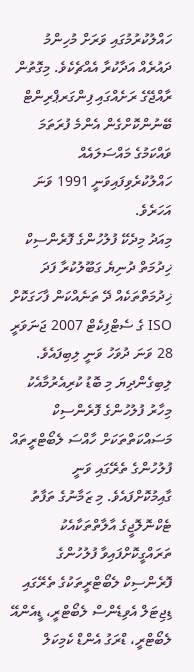ހައްލުކުރުމުގައި ވަރަށް މުހިންމު ދައުރެއް އަދާކުރާ އެއްޗެކެވެ. މިގޮތުން ރާއްޖޭގެ ރަށެއްގައި ފިންގަރޕްރިންޓް ބޭނުންކޮށްގެން އެންމެ ފުރަތަމަ ވައްކަމުގެ މައްސަލައެއް ހައްލުކުރެވިފައިވަނީ 1991 ވަނަ އަހަރެވެ.
މިއަދު މިދެކޭ ފުލުހުންގެ ފޮރެންސިކް ޚިދުމަތް ދުނިޔެ ގަބޫލުކުރާ ފަދަ ޚިދުމަތްތަކެއް ދޭ ތަނެއްކަން ފާހަގަކޮށް ISO ގެ ސެޓްފިކެޓް 2007 ޖަނަވަރީ 28 ވަނަ ދުވަހު ވަނީ ލިބިފައެވެ. ލިބިގެންދިޔަ މި ބޮޑު ކުރިއެރުމާއެކު މިހާރު ފުލުހުންގެ ފޮރެންސިކް މަސައްކަތްތަކަށް ހާއްސަ ލެބޯޓްރީތައް ފުލުހުންގެ ތެރޭގައި ވަނީ ގާއިމުކޮށްފައެވެ. މި ޒަމާނުގެ ތަފާތު ޓެކްނޮލޮޖީގެ އާލާތްތަކާއެކު ތަރައްގީކޮށްފައިވާ ފުލުހުންގެ ފޮރެންސިކް ލެބޯޓްރީތަކުގެ ތެރޭގައި ޑިޖިޓަލް އެވިޑެންސް ލެބޯޓްރީ، ޑީއެންއޭ ލެބޯޓްރީ، ޑްރަގު އެންޑް ކެމިކަލް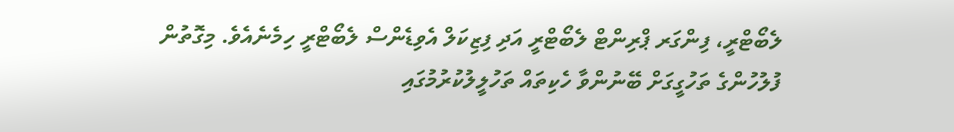ލެބޯޓްރީ، ފިންގަރ ޕްރިންޓް ލެބޯޓްރީ އަދި ފިޒިކަލް އެވިޑެންސް ލެބޯޓްރީ ހިމެނެއެވެ. މިގޮތުން ފުލުހުންގެ ތަހުގީގަށް ބޭނުންވާ ހެކިތައް ތަހުލީލުކުރުމުގައި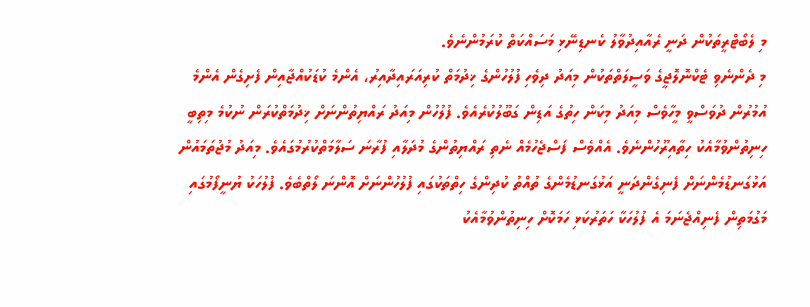މި ލެބޯޓްރީތަކުން ދަނީ ރެއާއިދުވާލު ކެނޑިނޭޅި މަސައްކަތް ކުރަމުންނެވެ.
މި ދެންނެވި ޓެކްނޮލޮޖީގެ ވަސީލަތްތަކުން މިއަދު ދިވެހި ފުލުހުންގެ ޚިދުމަތް ކުރިއަރައިދާއިރު، އެންމެ ކުޑަކުއްޖާއިން ފެށިގެން އެންމެ އުމުރުން ދުވަސްވީ މީހާވެސް މިއަދު މިކަން ހިތުގެ އަޑިން ގަބޫލުކުރެއެވެ. ފުލުހުން މިއަދު ރައްޔިތުންނަށް ޚިދުމަތްކުރަން ނުކުމެ މިތިބީ ހިނިތުންވުމާއެކު ހިތާއިރޫހުންނެވެ. އެއްވެސް ފަސްޖެހުމެއް ނެތި ރައްޔިތުންގެ މުދަލާއި ފުރާނަ ސަލާމަތްކުރުމުގައެވެ. މިއަދު މުޖުތަމައުން އަޅުގަނޑުމެންނަށް ފެނިގެންދަނީ އަޅުގަނޑުމެންގެ ތުއްތު ކުދިންގެ ހިތްތަކުގައި ފުލުހުންނަށް އޮންނަ ލޯތްބެވެ. ފުލުހަކު ޔުނީފޯމުގައި މަގުމަތިން ފެނިއްޖެނަމަ އެ ފުލުހަކާ ހަތަރުކަޅި ހަމަކޮށް ހިނިތުންވުމާއެކު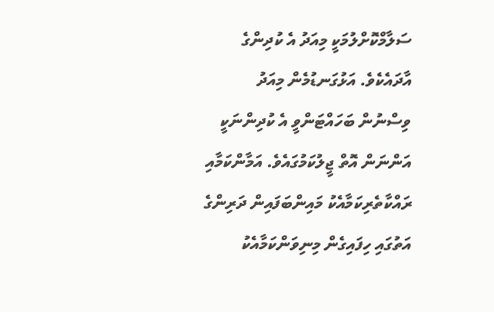ސަލާމްކޮށްލުމަކީ މިއަދު އެ ކުދިންގެ އާދައެކެވެ. އަޅުގަނޑުމެން މިއަދު ވިސްނުން ބަހައްޓަންވީ އެ ކުދިންނަކީ އަންނަން އޮތް ޖީލުކަމުގައެވެ. އަމާންކަމާއި ރައްކާތެރިކަމާއެކު މައިންބަފައިން ދަރިންގެ އަތުގައި ހިފައިގެން މިނިވަންކަމާއެކު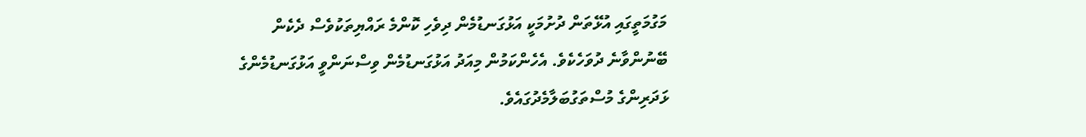މަގުމަތީގައި އުޅޭތަން ދުށުމަކީ އަޅުގަނޑުމެން ދިވެހި ކޮންމެ ރައްޔިތަކުވެސް ދެކެން ބޭނުންވާނެ ދުވަހެކެވެ. އެހެންކަމުން މިއަދު އަޅުގަނޑުމެން ވިސްނަންވީ އަޅުގަނޑުމެންގެ ޅަދަރިންގެ މުސްތަގުބަލާމެދުގައެވެ.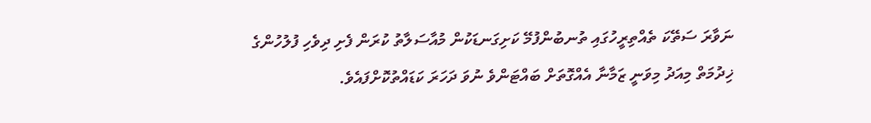ނަވާރަ ސަތޭކަ ތެއްތިރީހުގައި ތުނބުންފުމޭ ކަށިގަނޑަކުން މުއާސަލާތު ކުރަން ފެށި ދިވެހި ފުލުހުންގެ ޚިދުމަތް މިއަދު މިވަނީ ޒަމާނާ އެއްގޮތަށް ބައްޓަންވެ ނުވަ ދަހަރަ ކަޑައްތުކޮށްފައެވެ.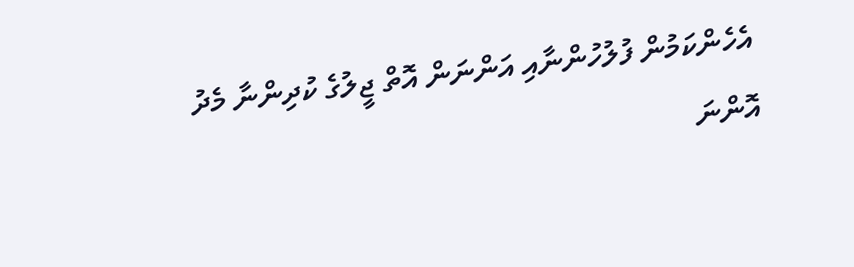އެހެންކަމުން ފުލުހުންނާއި އަންނަން އޮތް ޖީލުގެ ކުދިންނާ މެދު އޮންނަ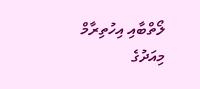ލޯތްބާއި އިހުތިރާމް މިއަދުގެ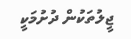ޖީލުތަކުން ދުށުމަކީ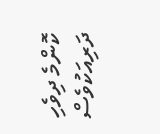ކޮންމެ ދިވެހި ދަރިއަކުވެސް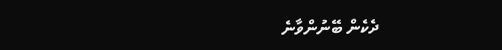ދެކެން ބޭނުންވާނެ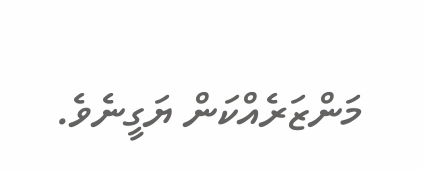މަންޒަރެއްކަން ޔަގީނެވެ.